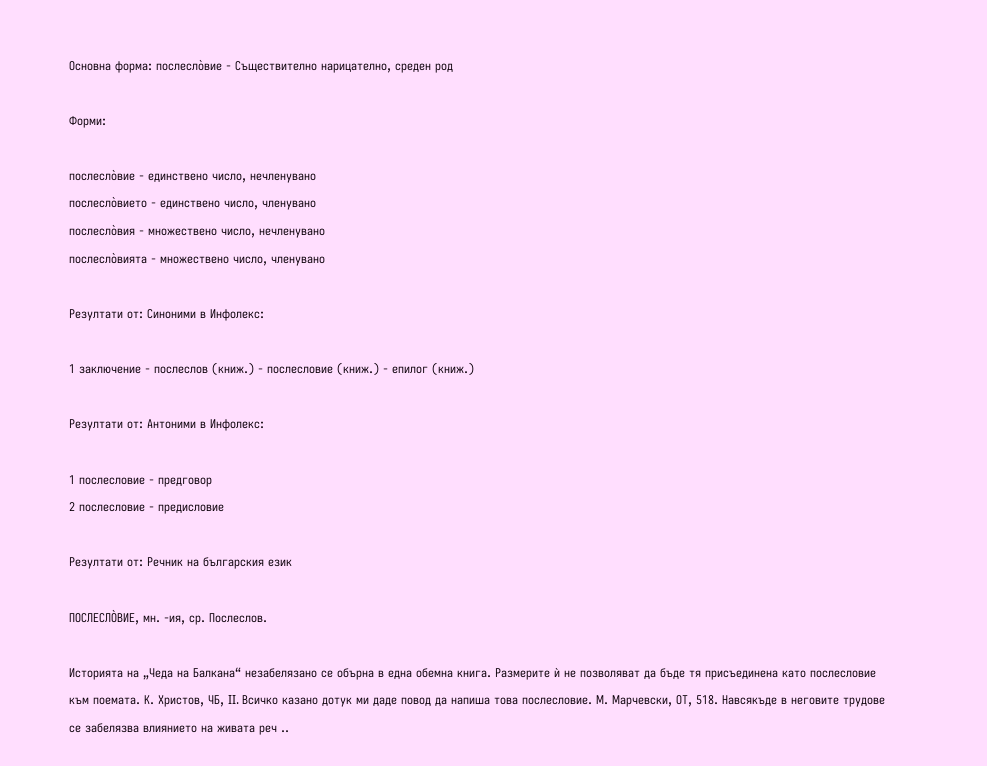Основна форма: послесло̀вие - Съществително нарицателно, среден род

Форми:

послесло̀вие - единствено число, нечленувано
послесло̀вието - единствено число, членувано
послесло̀вия - множествено число, нечленувано
послесло̀вията - множествено число, членувано

Резултати от: Синоними в Инфолекс:

1 заключение - послеслов (книж.) - послесловие (книж.) - епилог (книж.)

Резултати от: Антоними в Инфолекс:

1 послесловие - предговор
2 послесловие - предисловие

Резултати от: Речник на българския език

ПОСЛЕСЛО̀ВИЕ, мн. -ия, ср. Послеслов.

Историята на „Чеда на Балкана“ незабелязано се обърна в една обемна книга. Размерите ѝ не позволяват да бъде тя присъединена като послесловие към поемата. К. Христов, ЧБ, II. Всичко казано дотук ми даде повод да напиша това послесловие. М. Марчевски, ОТ, 518. Навсякъде в неговите трудове се забелязва влиянието на живата реч ..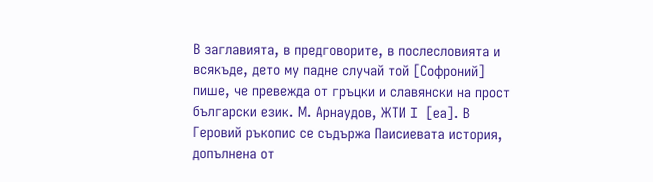В заглавията, в предговорите, в послесловията и всякъде, дето му падне случай той [Софроний] пише, че превежда от гръцки и славянски на прост български език. М. Арнаудов, ЖТИ I [еа]. В Геровий ръкопис се съдържа Паисиевата история, допълнена от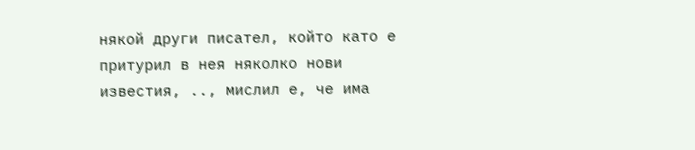някой други писател, който като е притурил в нея няколко нови известия, .., мислил е, че има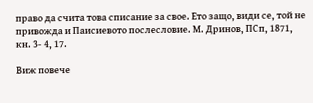право да счита това списание за свое. Ето защо, види се, той не привожда и Паисиевото послесловие. М. Дринов, ПСп, 1871, кн. 3- 4, 17.

Виж повече